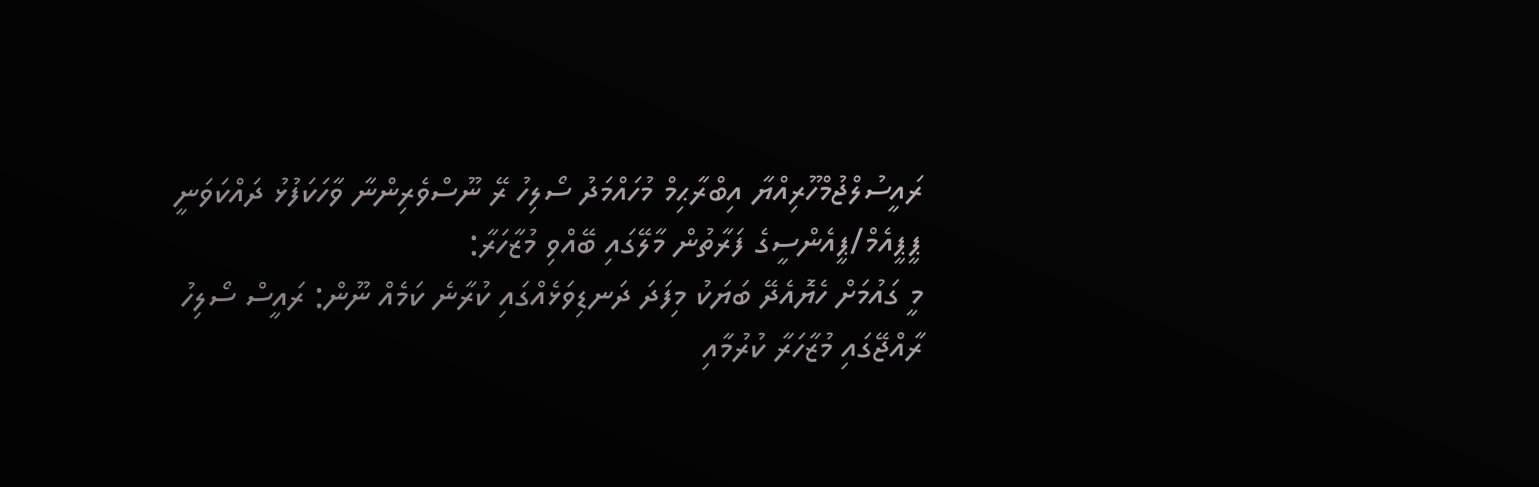ރައީސުލްޖުމްހޫރިއްޔާ އިބްރާޙިމް މުހައްމަދު ސޯލިހު ރޭ ނޫސްވެރިންނާ ވާހަކަފުޅު ދައްކަވަނީ
ޕީޕީއެމް/ޕީއެންސީގެ ފަރާތުން މާލޭގައި ބޭއްވި މުޒާހަރާ:
މީ ގައުމަށް ހެޔޮއެދޭ ބަޔަކު މިފަދަ ދަނޑިވަޅެއްގައި ކުރާނެ ކަމެއް ނޫން: ރައީސް ސޯލިހު
ރާއްޖޭގައި މުޒާހަރާ ކުރުމާއި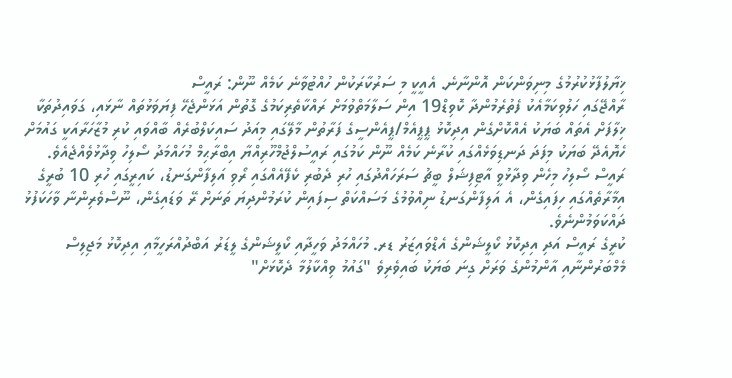ޚިޔާލުފާޅުކުރުމުގެ މިނިވަންކަން އޮންނާނެ. އެއީކީ މި ސަރުކާރަކުން ހުއްޓުވާނެ ކަމެއް ނޫން: ރައީސް
ރާއްޖޭގައި ހަލުވިކަމާއެކު ފެތުރެމުންދާ ކޮވިޑް19 އިން ސަލާމަތްވުމަށް ރައްކާތެރިކަމުގެ ގޮތުން އަޅަންޖެހޭ ފިޔަވަޅުތައް ނާޅައި، ގަވައިދުތަކާ ޚިލާފަށް އެތައް ބަޔަކު އެއްކޮށްގެން އިދިކޮޅު ޕީޕީއެމް/ޕީއެންސީގެ ފަރާތުން މާލޭގައި މިއަދު ސައިކަލްބުރެއް ބާއްވައި ކުރި މުޒާހަރާއަކީ ގައުމަށް ހެޔޮއެދޭ ބަޔަކު މިފަދަ ދަނޑިވަޅެއްގައި ކުރާނެ ކަމެއް ނޫން ކަމުގައި ރައީސުލްޖުމްހޫރިއްޔާ އިބްރާޙިމް މުހައްމަދު ސޯލިހު ވިދާޅުވެއްޖެއެވެ.
ރައީސް ސޯލިހު މިހެން ވިދާޅުވީ އާޓިފިޝަލް ބީޗު ސަރަހައްދުގައި ހުރި ދެބުރި ކެފޭއެއްގައި ރޯވި އަލިފާންގަނޑު، ކައިރީގައި ހުރި 10 ބުރީގެ އިމާރާތެއްގައި ހިފައިގެން، އެ އަލިފާންގަނޑު ނިއްވުމުގެ މަސައްކަތް ސިފައިން ކުރަމުންދިޔަ ތަނަށް ރޭ ވަޑައިގެން، ނޫސްވެރިންނާ ވާހަކަފުޅު ދައްކަވަމުންނެވެ.
ކުރީގެ ރައީސް އަދި އިދިކޮޅު ކޯލީޝަންގެ އެޑްވައިޒަރު ޑރ. މުހައްމަދު ވަހީދާއި ކޯލީޝަންގެ ލީޑަރު އަބްދުއްރަހީމާއި އިދިކޮޅު މަޖިލިސް މެމްބަރުންނާއި އާންމުންގެ ވަރަށް ގިނަ ބަޔަކު ބައިވެރިވެ "ގައުމު ވިއްކާލުމާ ދެކޮޅަށް"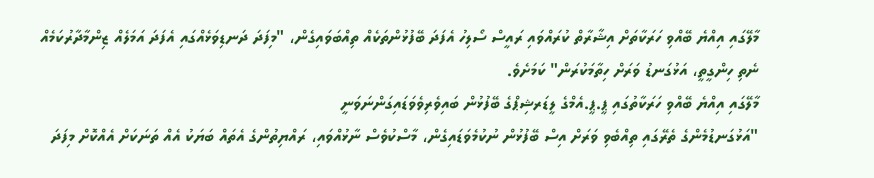މާލޭގައި އިއްޔެ ބޭއްވި ހަރަކާތަށް އިޝާރާތް ކުރައްވައި ރައީސް ސޯލިހު އެފަދަ ބޭފުޅުންތަކެއް ތިއްބަވައިގެން، "މިފަދަ ދަނޑިވަޅެއްގައި އެފަދަ އަމަލެއް ޒިންމާދާރުކަމެއް ނެތި ހިންގީތީ، އަޅުގަނޑު ވަރަށް ހިތާމަކުރަން" ކަމަށެވެ.
މާލޭގައި އިއްޔެ ބޭއްވި ހަރަކާތުގައި ޕީ.ޕީ.އެމްގެ ލީޑަރޝިޕްގެ ބޭފުޅުން ބައިވެރިވެވަޑައިގަންނަވަނީ
"އަޅުގަނޑުމެންގެ ތެރޭގައި ތިއްބެވި ވަރަށް އިސް ބޭފުޅުން ނުކުމެވަޑައިގެން، މާސްކުވެސް ނާޅުއްވައި، ރައްޔިތުންގެ އެތައް ބަޔަކު އެއް ތަނަކަށް އެއްކޮށް މިފަދަ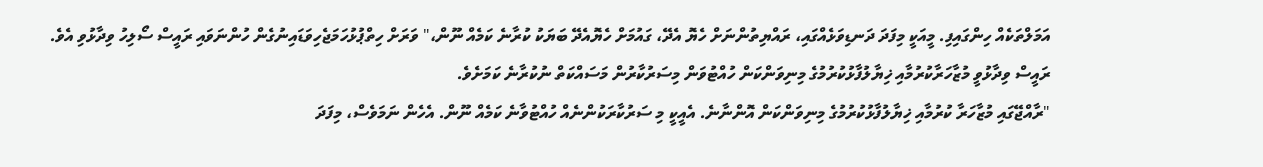އަމަލްތަކެއް ހިންގައިފި. މީއަކީ މިފަދަ ދަނޑިވަޅެއްގައި، ރައްޔިތުންނަށް ހެޔޮ އެދޭ، ގައުމަށް ހެޔޮއެދޭ ބަޔަކު ކުރާނެ ކަމެއް ނޫން،" ވަރަށް ހިތްޕުޅުހަމަޖެހިވަޑައިނުގެން ހުންނަވައި ރައީސް ސޯލިހު ވިދާޅުވި އެވެ.
ރައީސް ވިދާޅުވީ މުޒާހަރާކުރުމާއި ޚިޔާލުފާޅުކުރުމުގެ މިނިވަންކަން ހުއްޓުވަން މިސަރުކާރުން މަސައްކަތް ނުކުރާނެ ކަމަށެވެ.
"ރާއްޖޭގައި މުޒާހަރާ ކުރުމާއި ޚިޔާލުފާޅުކުރުމުގެ މިނިވަންކަން އޮންނާނެ. އެއީކީ މި ސަރުކާރަކުންނެއް ހުއްޓުވާނެ ކަމެއް ނޫން. އެހެން ނަމަވެސް، މިފަދަ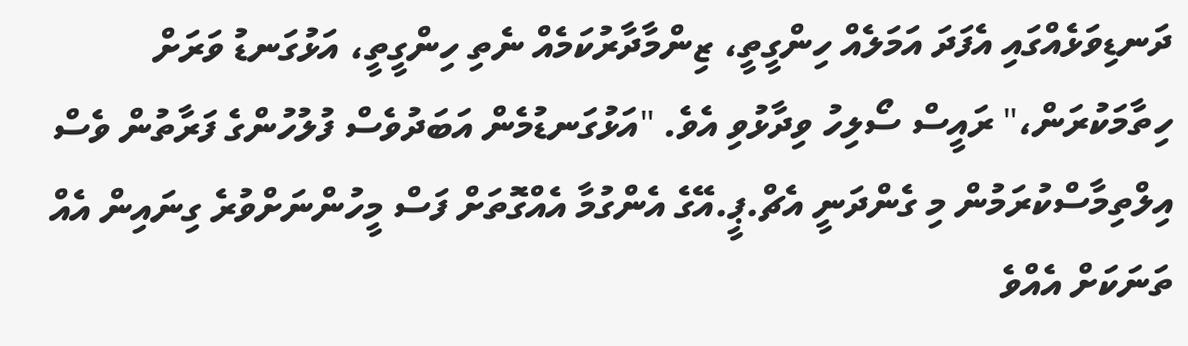ދަނޑިވަޅެއްގައި އެފަދަ އަމަލެއް ހިންގީތީ، ޒިންމާދާރުކަމެއް ނެތި ހިންގީތީ، އަޅުގަނޑު ވަރަށް ހިތާމަކުރަން،" ރައީސް ސޯލިހު ވިދާޅުވި އެވެ. "އަޅުގަނޑުމެން އަބަދުވެސް ފުލުހުންގެ ފަރާތުން ވެސް އިލްތިމާސްކުރަމުން މި ގެންދަނީ އެޗް.ޕީ.އޭގެ އެންގުމާ އެއްގޮތަށް ފަސް މީހުންނަށްވުރެ ގިނައިން އެއް ތަނަކަށް އެއްވެ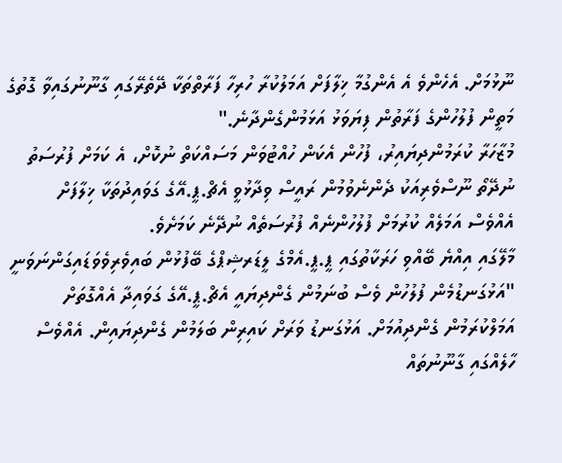ނޫޅުމަށް. އެހެންވެ އެ އެންގުމާ ޚިލާފަށް އަމަލުކުރާ ހުރިހާ ފަރާތްތަކާ ދޭތެރޭގައި ގާނޫނުގައިވާ ގޮތުގެ މަތީން ފުލުހުންގެ ފަރާތުން ފިޔަވަޅު އަޅަމުންގެންދާނެ."
މުޒާހަރާ ކުރަމުންދިޔައިރު، ފުހުން އެކަން ހުއްޓުވަން މަސައްކަތް ނުކޮށް، އެ ކަމަށް ފުރުސަތު ނުދޭތޯ ނޫސްވެރިއަކު ދެންނެވުމުން ރައީސް ވިދާޅުވީ އެޗް.ޕީ.އޭގެ ގަވައިދުތަކާ ޚިލާފަށް އެއްވެސް އަމަލެއް ކުރުމަށް ފުލުހުންނެއް ފުރުސަތެއް ނުދޭނެ ކަމަށެވެ.
މާލޭގައި އިއްޔެ ބޭއްވި ހަރަކާތުގައި ޕީ.ޕީ.އެމްގެ ލީޑަރޝިޕްގެ ބޭފުޅުން ބައިވެރިވެވަޑައިގަންނަވަނީ
"އަޅުގަނޑުމެން ފުލުހުން ވެސް ބުނަމުން ގެންދިޔައީ އެޗް.ޕީ.އޭގެ ގަވައިދާ އެއްގޮތަށް އަމަލްކުރަމުން ގެންދިއުމަށް. އަޅުގަނޑު ވަރަށް ކައިރިން ބަލަމުން ގެންދިޔައިން. އެއްވެސް ހާލެއްގައި ގާނޫނުތައް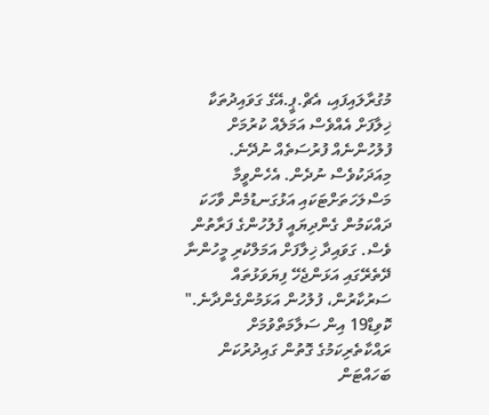މުގުރާލައިފައި، އެޗް.ޕީ.އޭގެ ގަވައިދުތަކާ ޚިލާފަށް އެއްވެސް އަމަލެއް ކުރުމަށް ފުލުހުންނެއް ފުރުސަތެއް ނުދޭނެ. މިއަދަކުވެސް ނުދެން. އެހެންވީމާ މަސްލަހަތަށްޓަކައި އަޅުގަނޑުމެން ވާހަކަ ދައްކަމުން ގެންދިޔައީ ފުލުހުންގެ ފަރާތުން ވެސް. ގަވައިދާ ޚިލާފަށް އަމަލްކުރި މީހުންނާ ދޭތެރޭގައި އަޅަންޖެހޭ ފިޔަވަޅުތައް ސަރުކާރުން، ފުލުހުން އަޅަމުންގެންދާނެ."
ކޮވިޑް19 އިން ސަލާމަތްވުމަށް ރައްކާތެރިކަމުގެ ގޮތުން ގައިދުރުކަން ބަހައްޓަން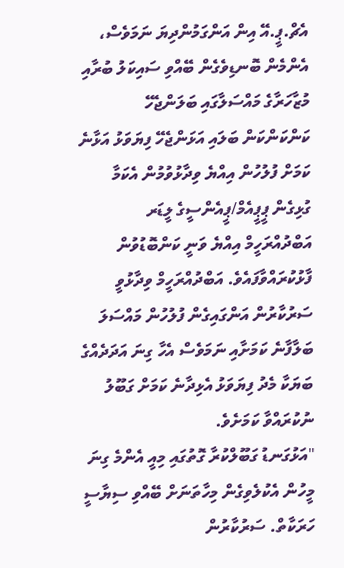އެޗް.ޕީ.އޭ އިން އަންގަމުންދިޔަ ނަމަވެސް، އެންމެން ބޮނޑިވެގެން ބޭއްވި ސައިކަލު ބުރާއި މުޒާހަރާގެ މައްސަލާގައި ބަލަންޖެހޭ ކަންކަންކަން ބަލައި އަޅަންޖެހޭ ފިޔަވަޅު އަޅާނެ ކަމަށް ފުލުހުން އިއްޔެ ވިދާޅުވުމުން އެކަމާ ގުޅިގެން ޕީޕީއެމް/ޕީއެންސީގެ ލީޑަރ އަބްދުއްރަހީމް އިއްޔެ ވަނީ ކަންބޮޑުވުން ފާޅުކުރައްވާފައެވެ. އަބްދުއްރަހީމް ވިދާޅުވީ ސަރުކާރުން އަންގައިގެން ފުލުހުން މައްސަލަ ބަލާފާނެ ކަމަށާއި ނަމަވެސް އެހާ ގިނަ އަދަދެއްގެ ބަޔަކާ މެދު ފިޔަވަޅު އެޅިދާނެ ކަމަށް ގަބޫލު ނުކުރައްވާ ކަމަށެވެ.
"އަޅުގަނޑު ގަބޫލްކުރާ ގޮތުގައި މިއީ އެންމެ ގިނަ މީހުން އެކުލެވިގެން މިހާތަނަށް ބޭއްވި ސިޔާސީ ހަރަކާތް. ސަރުކާރުން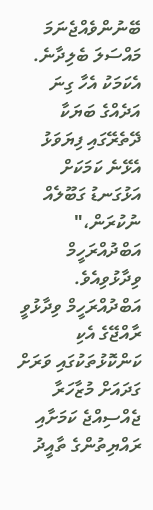ބޭނުންވެއްޖެނަމަ މައްސަލަ ބެލިދާނެ. އެކަމަކު އެހާ ގިނަ އަދެއްގެ ބަޔަކާ ދޭތެރޭގައި ފިޔަވަޅު އެޅޭނެ ކަމަކަށް އަޅުގަނޑު ގަބޫލެއް ނުކުރަން،" އަބްދުއްރަހީމް ވިދާޅުވިއެވެ.
އަބްދުއްރަހީމް ވިދާޅުވީ ރާއްޖޭގެ އެކި ކަންކޮޅުތަކުގައި ވަރަށް ގަދައަށް މުޒާހަރާ ޖެއްސިއްޖެ ކަމަށާއި ރައްޔިތުންގެ ތާއީދު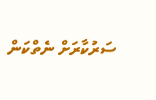ސަރުކާރަށް ނެތްކަން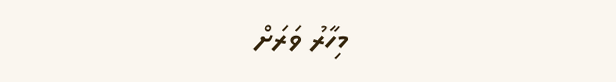މިހާރު ވަރަށް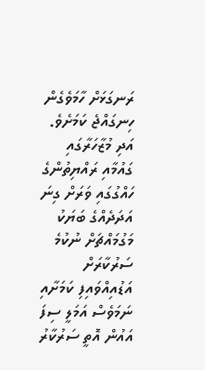ރަނގަޅަށް ހާމަވެގެން ހިނގައްޖެ ކަމަށެވެ. އަދި މުޒާހަރާގައި ގައުމާއި ރައްޔިތުންގެ ހައްގުގައި ވަރަށް ގިނަ އަދަދެއްގެ ބަޔަކު މަގުމައްޗަށް ނުކުމެ ސަރުކާރަށް އަޑުއިއްވައިފި ކަމަށާއި ނަމަވެސް އަމަލީ ސިފަ އައުން އޮތީ ސަރުކާރު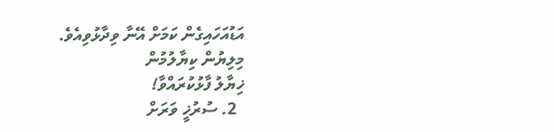އަޑުއަހައިގެން ކަމަށް އޭނާ ވިދާޅުވިއެވެ.
މިލިޔުން ކިޔާލުމުން
ޚިޔާލު ފާޅުކުރައްވާ!
  2. ސުރުޚީ ވަރަށް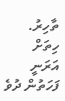ތާހިރު. ހިތަށް އަރަނީ ފަހަތުން ދުވެ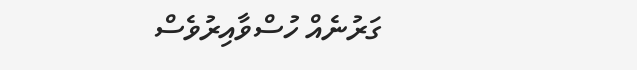ގަރުނެއް ހުސްވާއިރުވެސް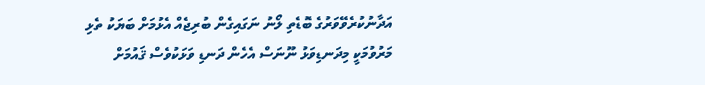އަދާނުކުރެވޭވަރުގެ ބޮޑެތި ލޯނު ނަގައިގެން ބުރިޖެއް އެޅުމަށް ބަޔަކު ތެޅި މަރުވުމަކީ މިދަނޑިވަޅު ނޫނަސް އެހެން ދަނޑި ވަޅަކުވެސް ޤައުމަށް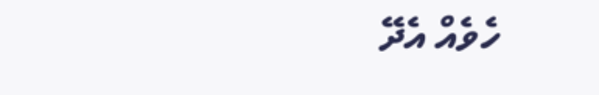ހެވެއް އެދޭ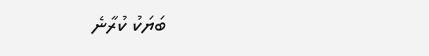ބަޔަކު ކުރާނެ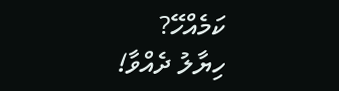ކަމެއްހޭ?
ހިޔާލު ދެއްވާ!